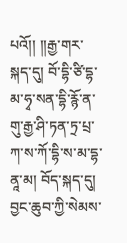པའོ།། །།རྒྱ་གར་སྐད་དུ། བོ་དྷི་ཙི་དྷ་མ་ཧྭ་སན་དྷི་རྙོ་ན་གུ་རྒྱ་ཤི་ཏན་ཏྲ་པྲ་ཀ་ས་ཀོ་དྷི་ས་མ་དྷ་ནཱ་མ། བོད་སྐད་དུ། བྱང་ཆུབ་ཀྱི་སེམས་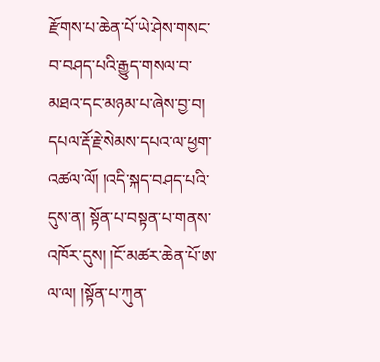རྫོགས་པ་ཆེན་པོ་ཡེ་ཤེས་གསང་བ་བཤད་པའི་རྒྱུད་གསལ་བ་མཐའ་དང་མཉམ་པ་ཞེས་བྱ་བ། དཔལ་རྡོ་རྗེ་སེམས་དཔའ་ལ་ཕྱག་འཚལ་ལོ། །འདི་སྐད་བཤད་པའི་དུས་ན། སྟོན་པ་བསྟན་པ་གནས་འཁོར་དུས། །ངོ་མཚར་ཆེན་པོ་ཨ་ལ་ལ། །སྟོན་པ་ཀུན་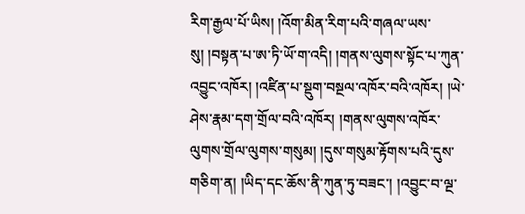རིག་རྒྱལ་པོ་ཡིས། །འོག་མིན་རིག་པའི་གཞལ་ཡས་སུ། །བསྟན་པ་ཨ་ཏི་ཡོ་ག་འདི། །གནས་ལུགས་སྟོང་པ་ཀུན་འབྱུང་འཁོར། །འཛིན་པ་སྡུག་བསྔལ་འཁོར་བའི་འཁོར། །ཡེ་ཤེས་རྣམ་དག་གྲོལ་བའི་འཁོར། །གནས་ལུགས་འཁོར་ལུགས་གྲོལ་ལུགས་གསུམ། །དུས་གསུམ་རྟོགས་པའི་དུས་གཅིག་ན། །ཡིད་དང་ཆོས་ནི་ཀུན་ཏུ་བཟང་། །འབྱུང་བ་ལྔ་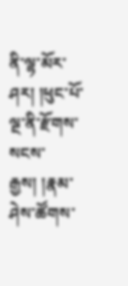ནི་ལྷ་མོར་ཤར། །ཕུང་པོ་ལྔ་ནི་རྫོགས་སངས་རྒྱས། །རྣམ་ཤེས་ཚོགས་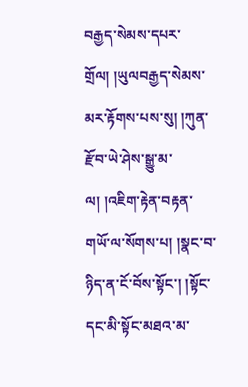བརྒྱད་སེམས་དཔར་གྲོལ། །ཡུལབརྒྱད་སེམས་མར་རྟོགས་པས་སུ། །ཀུན་རྫོབ་ཡེ་ཤེས་སྒྱུ་མ་ལ། །འཇིག་རྟེན་བརྟན་གཡོ་ལ་སོགས་པ། །སྣང་བ་ཉིད་ན་ངོ་བོས་སྟོང་། །སྟོང་དང་མི་སྟོང་མཐའ་མ་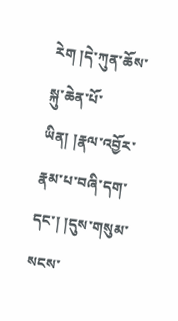རེག །དེ་ཀུན་ཆོས་སྐུ་ཆེན་པོ་ཡིན། །རྣལ་འབྱོར་རྣམ་པ་བཞི་དག་དང་། །དུས་གསུམ་སངས་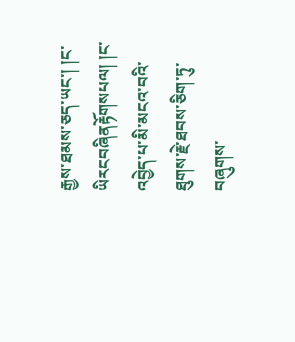རྒྱས་ཐམས་ཅད་ཡང་། །ང་ཡིརངབཞིནརྟོགསཔལ། །ང་འབྱེད་པ་མི་མངའ་བའི་ཐུགས་རྗེ་ཐབས་ཅིག་ཏུ་བཞུགས་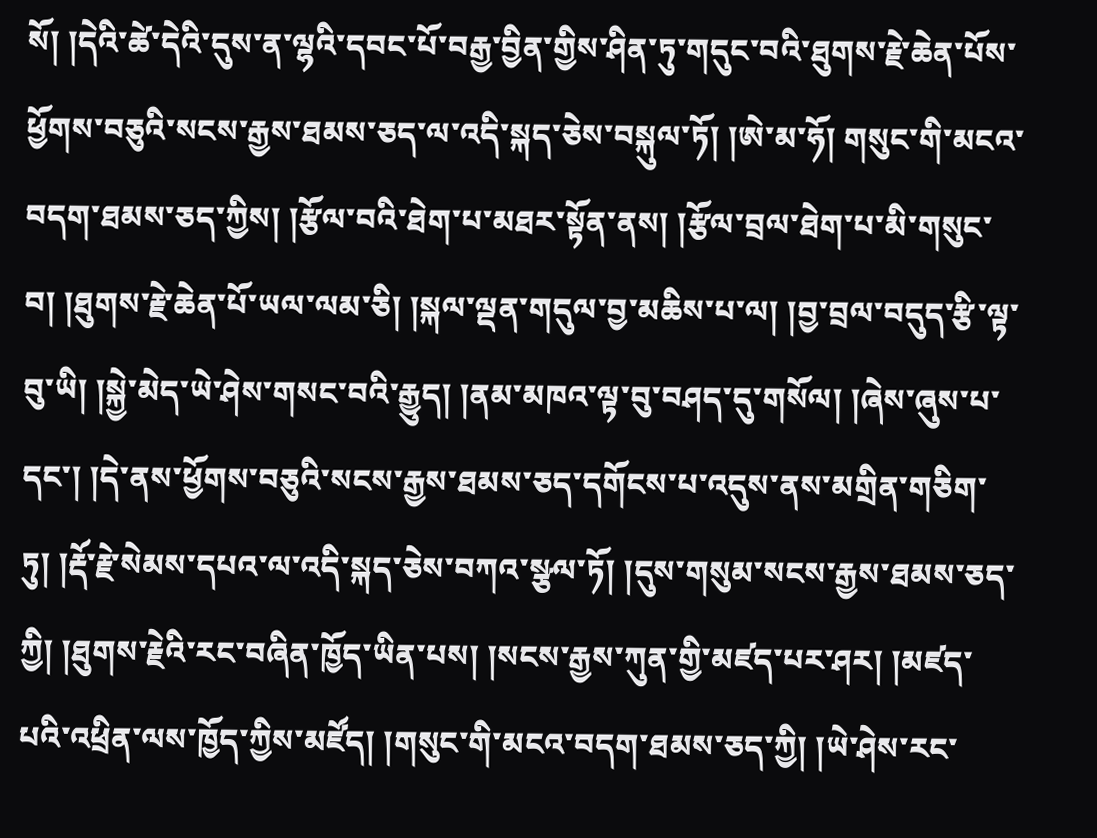སོ། །དེའི་ཚེ་དེའི་དུས་ན་ལྷའི་དབང་པོ་བརྒྱ་བྱིན་གྱིས་ཤིན་ཏུ་གདུང་བའི་ཐུགས་རྗེ་ཆེན་པོས་ཕྱོགས་བཅུའི་སངས་རྒྱས་ཐམས་ཅད་ལ་འདི་སྐད་ཅེས་བསྐུལ་ཏོ། །ཨེ་མ་ཧོ། གསུང་གི་མངའ་བདག་ཐམས་ཅད་ཀྱིས། །རྩོལ་བའི་ཐེག་པ་མཐར་སྟོན་ནས། །རྩོལ་བྲལ་ཐེག་པ་མི་གསུང་བ། །ཐུགས་རྗེ་ཆེན་པོ་ཡལ་ལམ་ཅི། །སྐལ་ལྡན་གདུལ་བྱ་མཆིས་པ་ལ། །བྱ་བྲལ་བདུད་རྩི་ལྟ་བུ་ཡི། །སྐྱེ་མེད་ཡེ་ཤེས་གསང་བའི་རྒྱུད། །ནམ་མཁའ་ལྟ་བུ་བཤད་དུ་གསོལ། །ཞེས་ཞུས་པ་དང་། །དེ་ནས་ཕྱོགས་བཅུའི་སངས་རྒྱས་ཐམས་ཅད་དགོངས་པ་འདུས་ནས་མགྲིན་གཅིག་ཏུ། །རྡོ་རྗེ་སེམས་དཔའ་ལ་འདི་སྐད་ཅེས་བཀའ་སྩལ་ཏོ། །དུས་གསུམ་སངས་རྒྱས་ཐམས་ཅད་ཀྱི། །ཐུགས་རྗེའི་རང་བཞིན་ཁྱོད་ཡིན་པས། །སངས་རྒྱས་ཀུན་གྱི་མཛད་པར་ཤར། །མཛད་པའི་འཕྲིན་ལས་ཁྱོད་ཀྱིས་མཛོད། །གསུང་གི་མངའ་བདག་ཐམས་ཅད་ཀྱི། །ཡེ་ཤེས་རང་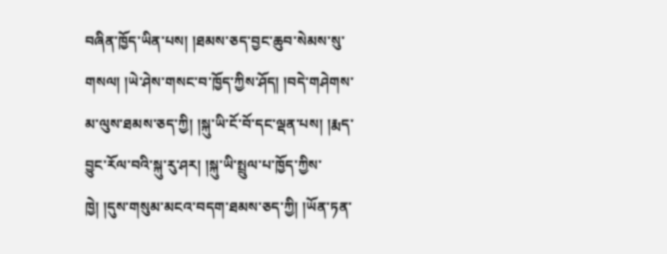བཞིན་ཁྱོད་ཡིན་པས། །ཐམས་ཅད་བྱང་ཆུབ་སེམས་སུ་གསལ། །ཡེ་ཤེས་གསང་བ་ཁྱོད་ཀྱིས་ཤོད། །བདེ་གཤེགས་མ་ལུས་ཐམས་ཅད་ཀྱི། །སྐུ་ཡི་ངོ་བོ་དང་ལྡན་པས། །རྨད་བྱུང་རོལ་བའི་སྐུ་རུ་ཤར། །སྐུ་ཡི་སྤྲུལ་པ་ཁྱོད་ཀྱིས་ཁྱེ། །དུས་གསུམ་མངའ་བདག་ཐམས་ཅད་ཀྱི། །ཡོན་ཏན་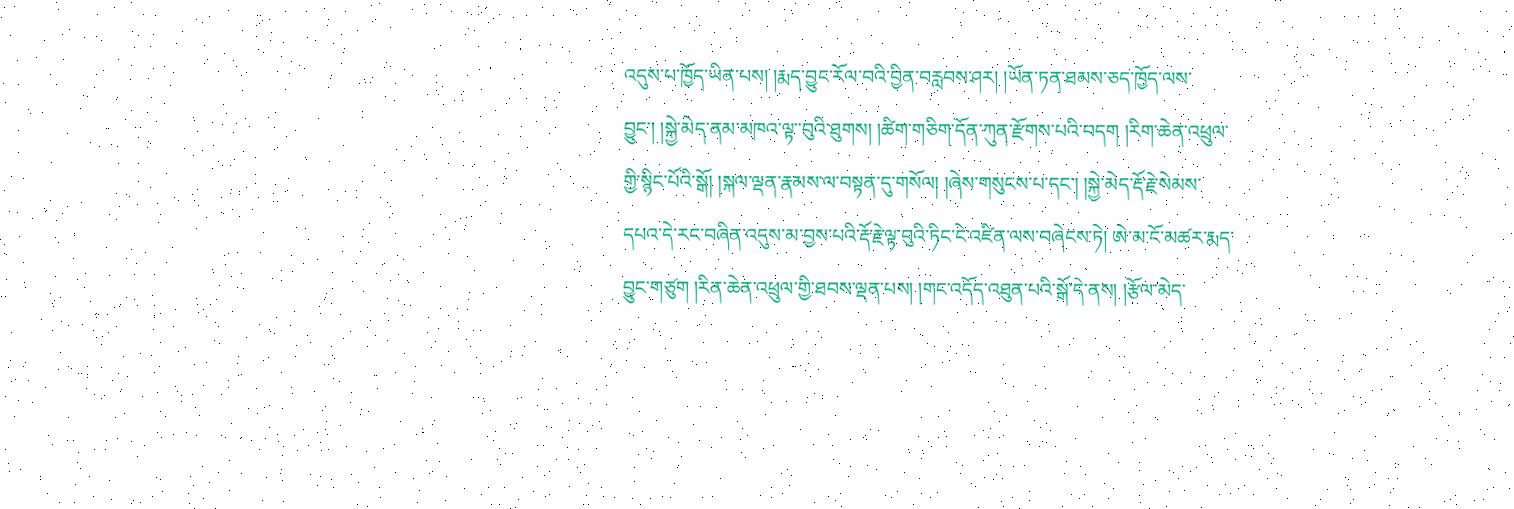འདུས་པ་ཁྱོད་ཡིན་པས། །རྨད་བྱུང་རོལ་བའི་བྱིན་བརླབས་ཤར། །ཡོན་ཏན་ཐམས་ཅད་ཁྱོད་ལས་བྱུང་། །སྐྱེ་མེད་ནམ་མཁའ་ལྟ་་བུའི་ཐུགས། །ཚིག་གཅིག་དོན་ཀུན་རྫོགས་པའི་བདག །རིག་ཆེན་འཕྲུལ་གྱི་སྙིང་པོའི་སྒོ། །སྐལ་ལྡན་རྣམས་ལ་བསྟན་དུ་གསོལ། །ཞེས་གསུངས་པ་དང་། །སྐྱེ་མེད་རྡོ་རྗེ་སེམས་དཔའ་དེ་རང་བཞིན་འདུས་མ་བྱས་པའི་རྡོ་རྗེ་ལྟ་བུའི་ཏིང་ངེ་འཛིན་ལས་བཞེངས་ཏེ། ཨེ་མ་ངོ་མཚར་རྨད་བྱུང་གཙུག །རིན་ཆེན་འཕྲུལ་གྱི་ཐབས་ལྡན་པས། །གང་འདོད་འཐུན་པའི་སྒོ་དེ་ནས། །རྩོལ་མེད་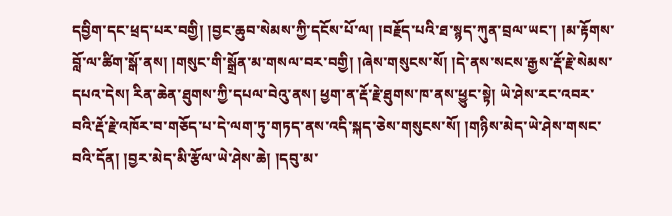དབྱིག་དང་ཕྲད་པར་བགྱི། །བྱང་ཆུབ་སེམས་ཀྱི་དངོས་པོ་ལ། །བརྗོད་པའི་ཐ་སྙད་ཀུན་བྲལ་ཡང་། །མ་རྟོགས་བློ་ལ་ཚིག་སྒོ་ནས། །གསུང་གི་སྒྲོན་མ་གསལ་བར་བགྱི། །ཞེས་གསུངས་སོ། །དེ་ནས་སངས་རྒྱས་རྡོ་རྗེ་སེམས་དཔའ་དེས། རིན་ཆེན་ཐུགས་ཀྱི་དཔལ་བེའུ་ནས། ཕྱག་ན་རྡོ་རྗེ་ཐུགས་ཁ་ནས་ཕྱུང་སྟེ། ཡེ་ཤེས་རང་འབར་བའི་རྡོ་རྗེ་འཁོར་བ་གཅོད་པ་དེ་ལག་ཏུ་གཏད་ནས་འདི་སྐད་ཅེས་གསུངས་སོ། །གཉིས་མེད་ཡེ་ཤེས་གསང་བའི་དོན། །བྱར་མེད་མི་རྩོལ་ཡེ་ཤེས་ཆེ། །དབུ་མ་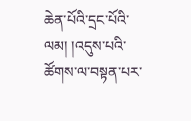ཆེན་པོའི་དྲང་པོའི་ལམ། །འདུས་པའི་ཚོགས་ལ་བསྟན་པར་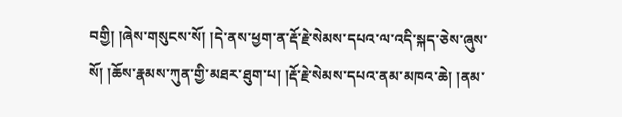བགྱི། །ཞེས་གསུངས་སོ། །དེ་ནས་ཕྱག་ན་རྡོ་རྗེ་སེམས་དཔའ་ལ་འདི་སྐད་ཅེས་ཞུས་སོ། །ཆོས་རྣམས་ཀུན་གྱི་མཐར་ཐུག་པ། །རྡོ་རྗེ་སེམས་དཔའ་ནམ་མཁའ་ཆེ། །ནམ་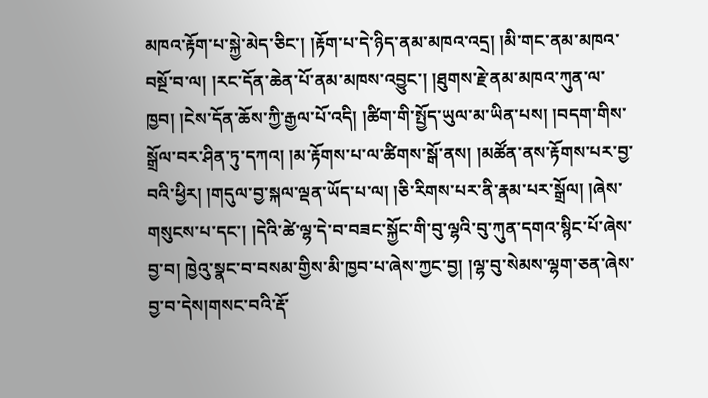མཁའ་རྟོག་པ་སྐྱེ་མེད་ཅིང་། །རྟོག་པ་དེ་ཉིད་ནམ་མཁའ་འདྲ། །མི་གང་ནམ་མཁའ་བསྔོ་བ་ལ། །རང་དོན་ཆེན་པོ་ནམ་མཁས་འབྱུང་། །ཐུགས་རྗེ་ནམ་མཁའ་ཀུན་ལ་ཁྱབ། །ངེས་དོན་ཆོས་ཀྱི་རྒྱལ་པོ་འདི། །ཚིག་གི་སྤྱོད་ཡུལ་མ་ཡིན་པས། །བདག་གིས་སྒྲོལ་བར་ཤིན་ཏུ་དཀའ། །མ་རྟོགས་པ་ལ་ཚིགས་སྒོ་ནས། །མཚོན་ནས་རྟོགས་པར་བྱ་བའི་ཕྱིར། །གདུལ་བྱ་སྐལ་ལྡན་ཡོད་པ་ལ། །ཅི་རིགས་པར་ནི་རྣམ་པར་སྒྲོལ། །ཞེས་གསུངས་པ་དང་། །དེའི་ཚེ་ལྷ་དེ་བ་བཟང་སྐྱོང་གི་བུ་ལྷའི་བུ་ཀུན་དགའ་སྙིང་པོ་ཞེས་བྱ་བ། ཁྱེའུ་སྣང་བ་བསམ་གྱིས་མི་ཁྱབ་པ་ཞེས་ཀྱང་བྱ། །ལྷ་བུ་སེམས་ལྷག་ཅན་ཞེས་བྱ་བ་དེས།གསང་བའི་རྡོ་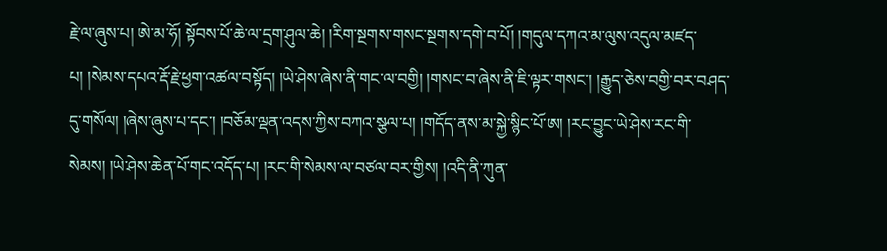རྗེ་ལ་ཞུས་པ། ཨེ་མ་ཧོ། སྟོབས་པོ་ཆེ་ལ་དྲག་ཤུལ་ཆེ། །རིག་སྔགས་གསང་སྔགས་དགེ་བ་པོ། །གདུལ་དཀའ་མ་ལུས་འདུལ་མཛད་པ། །སེམས་དཔའ་རྡོ་རྗེ་ཕྱག་འཚལ་བསྟོད། །ཡེ་ཤེས་ཞེས་ནི་གང་ལ་བགྱི། །གསང་བ་ཞེས་ནི་ཇི་ལྟར་གསང་། །རྒྱུད་ཅེས་བགྱི་བར་བཤད་དུ་གསོལ། །ཞེས་ཞུས་པ་དང་། །བཅོམ་ལྡན་འདས་ཀྱིས་བཀའ་སྩལ་པ། །གདོད་ནས་མ་སྐྱེ་སྙིང་པོ་ཨ། །རང་བྱུང་ཡེ་ཤེས་རང་གི་སེམས། །ཡེ་ཤེས་ཆེན་པོ་གང་འདོད་པ། །རང་གི་སེམས་ལ་བཙལ་བར་གྱིས། །འདི་ནི་ཀུན་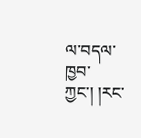ལ་བདལ་ཁྱབ་ཀྱང་། །རང་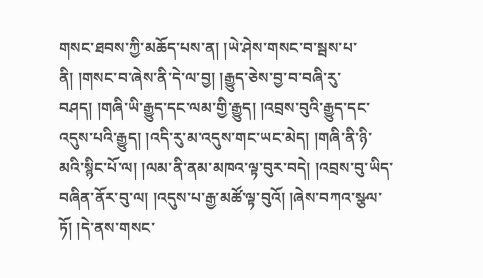གསང་ཐབས་ཀྱི་མཆོད་པས་ན། །ཡེ་ཤེས་གསང་བ་སྦས་པ་ནི། །གསང་བ་ཞེས་ནི་དེ་ལ་བྱ། །རྒྱུད་ཅེས་བྱ་བ་བཞི་རུ་བཤད། །གཞི་ཡི་རྒྱུད་དང་ལམ་གྱི་རྒྱུད། །འབྲས་བུའི་རྒྱུད་དང་འདུས་པའི་རྒྱུད། །འདི་རུ་མ་འདུས་གང་ཡང་མེད། །གཞི་ནི་ཉི་མའི་སྙིང་པོ་ལ། །ལམ་ནི་ནམ་མཁའ་ལྟ་བུར་བདེ། །འབྲས་བུ་ཡིད་བཞིན་ནོར་བུ་ལ། །འདུས་པ་རྒྱ་མཚོ་ལྟ་བུའོ། །ཞེས་བཀའ་སྩལ་ཏོ། །དེ་ནས་གསང་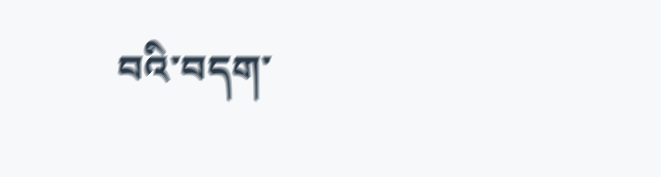བའི་བདག་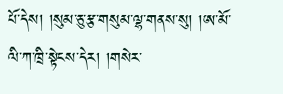པོ་དེས། །སུམ་ཅུ་རྩ་གསུམ་ལྷ་གནས་སུ། །ཨ་མོ་ལི་ཀ་ཁྲི་སྟེངས་དེར། །གསེར་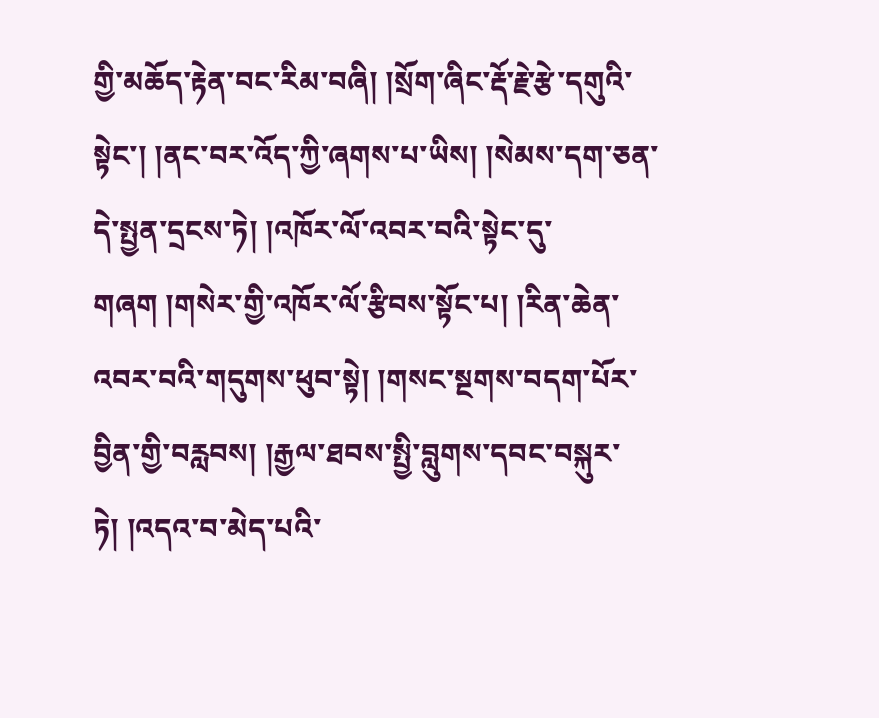གྱི་མཆོད་རྟེན་བང་རིམ་བཞི། །སྲོག་ཞིང་རྡོ་རྗེ་རྩེ་དགུའི་སྟེང་། །ནང་བར་འོད་ཀྱི་ཞགས་པ་ཡིས། །སེམས་དག་ཅན་དེ་སྤྱན་དྲངས་ཏེ། །འཁོར་ལོ་འབར་བའི་སྟེང་དུ་གཞག །གསེར་གྱི་འཁོར་ལོ་རྩིབས་སྟོང་པ། །རིན་ཆེན་འབར་བའི་གདུགས་ཕུབ་སྟེ། །གསང་སྔགས་བདག་པོར་བྱིན་གྱི་བརླབས། །རྒྱལ་ཐབས་སྤྱི་བླུགས་དབང་བསྐུར་ཏེ། །འདའ་བ་མེད་པའི་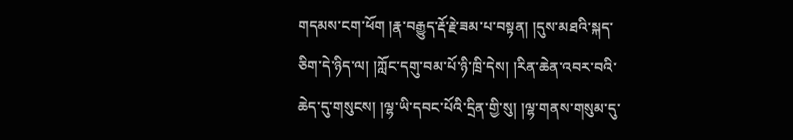གདམས་ངག་ཕོག །རྣ་བརྒྱུད་རྡོ་རྗེ་ཟམ་པ་བསྟན། །དུས་མཐའི་སྐད་ཅིག་དེ་ཉིད་ལ། །ཀློང་དགུ་བམ་པོ་ཉི་ཁྲི་དེས། །རིན་ཆེན་འབར་བའི་ཆེད་དུ་གསུངས། །ལྷ་ཡི་དབང་པོའི་དྲིན་གྱི་སུ། །ལྷ་གནས་གསུམ་དུ་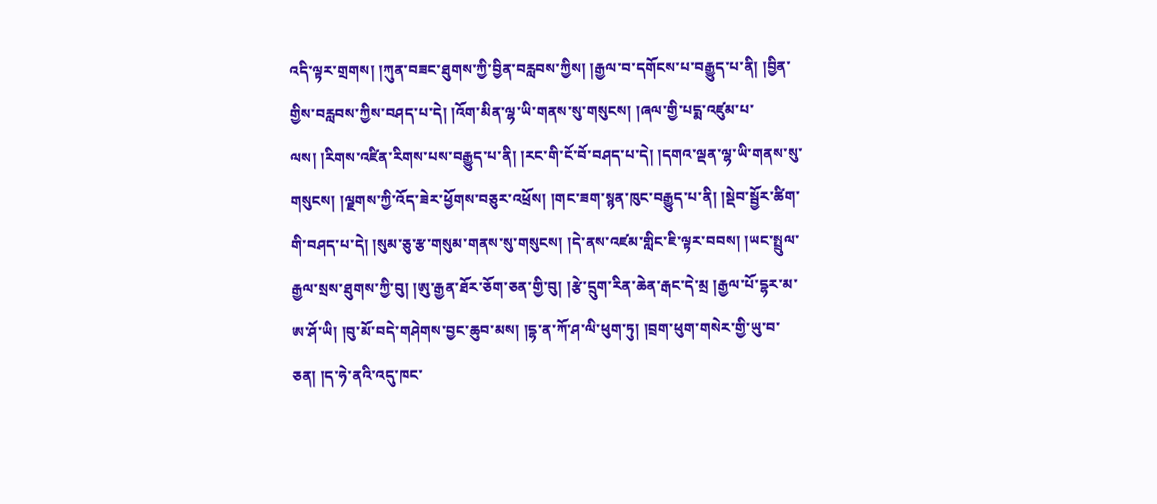འདི་ལྟར་གྲགས། །ཀུན་བཟང་ཐུགས་ཀྱི་བྱིན་བརླབས་ཀྱིས། །རྒྱལ་བ་དགོངས་པ་བརྒྱུད་པ་ནི། །བྱིན་གྱིས་བརླབས་ཀྱིས་བཤད་པ་དེ། །འོག་མིན་ལྷ་ཡི་གནས་སུ་གསུངས། །ཞལ་གྱི་པདྨ་འཛུམ་པ་ལས། །རིགས་འཛིན་རིགས་པས་བརྒྱུད་པ་ནི། །རང་གི་ངོ་བོ་བཤད་པ་དེ། །དགའ་ལྡན་ལྷ་ཡི་གནས་སུ་གསུངས། །ལྗགས་ཀྱི་འོད་ཟེར་ཕྱོགས་བཅུར་འཕྲོས། །གང་ཟག་སྙན་ཁུང་བརྒྱུད་པ་ནི། །སྡེབ་སྦྱོར་ཚིག་གི་བཤད་པ་དེ། །སུམ་ཅུ་རྩ་གསུམ་གནས་སུ་གསུངས། །དེ་ནས་འཛམ་གླིང་ཇི་ལྟར་བབས། །ཡང་སྤྲུལ་རྒྱལ་སྲས་ཐུགས་ཀྱི་བུ། །ཨུ་རྒྱན་ཐོར་ཅོག་ཅན་གྱི་བུ། །རྩེ་དྲུག་རིན་ཆེན་རྒང་དེ་མྲ །རྒྱལ་པོ་དྷར་མ་ཨ་ཤོ་ཡི། །བུ་མོ་བདེ་གཤེགས་བྱང་ཆུབ་མས། །དྷ་ན་ཀོ་ཤ་ལི་ཕུག་ཏུ། །བྲག་ཕུག་གསེར་གྱི་ཡུ་བ་ཅན། །ད་ཧེ་ནའི་འདུ་ཁང་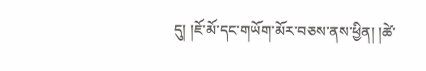དུ། །ཇོ་མོ་དང་གཡོག་མོར་བཅས་ནས་ཕྱིན། །ཚེ་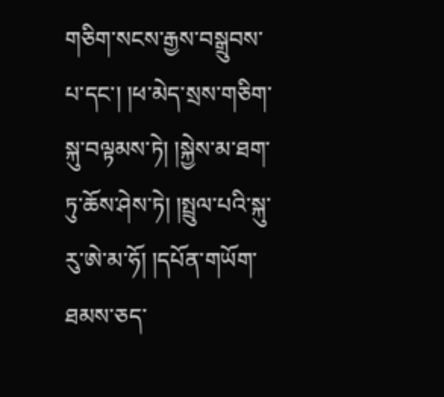གཅིག་སངས་རྒྱས་བསྒྲུབས་པ་དང་། །ཕ་མེད་སྲས་གཅིག་སྐུ་བལྟམས་ཏེ། །སྐྱེས་མ་ཐག་ཏུ་ཆོས་ཤེས་ཏེ། །སྤྲུལ་པའི་སྐུ་རུ་ཨེ་མ་ཧོ། །དཔོན་གཡོག་ཐམས་ཅད་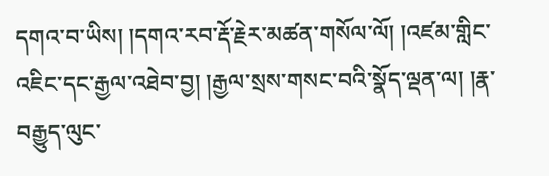དགའ་བ་ཡིས། །དགའ་རབ་རྡོ་རྗེར་མཚན་གསོལ་ལོ། །འཛམ་གླིང་འཇིང་དང་རྒྱལ་འཐེབ་བྱ། །རྒྱལ་སྲས་གསང་བའི་སྣོད་ལྡན་ལ། །རྣ་བརྒྱུད་ལུང་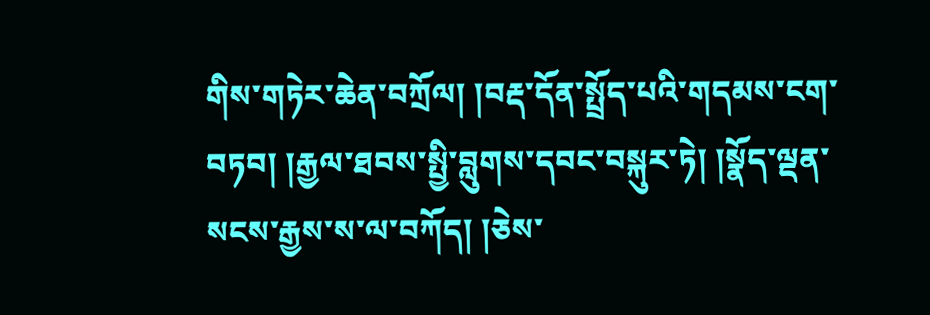གིས་གཏེར་ཆེན་བཀྲོལ། །བརྡ་དོན་སྤྲོད་པའི་གདམས་ངག་བཏབ། །རྒྱལ་ཐབས་སྤྱི་བླུགས་དབང་བསྐུར་ཏེ། །སྣོད་ལྡན་སངས་རྒྱས་ས་ལ་བཀོད། །ཅེས་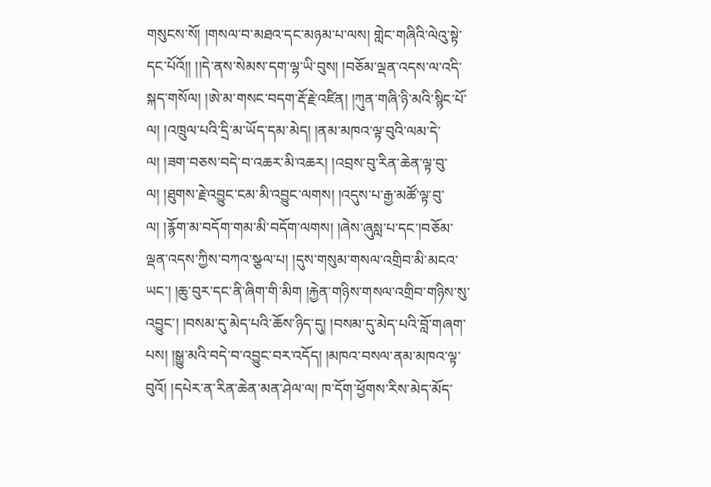གསུངས་སོ། །གསལ་བ་མཐའ་དང་མཉམ་པ་ལས། གླེང་གཞིའི་ལེའུ་སྟེ་དང་པོའོ།། །།དེ་ནས་སེམས་དག་ལྷ་ཡི་བུས། །བཅོམ་ལྡན་འདས་ལ་འདི་སྐད་གསོལ། །ཨེ་མ་གསང་བདག་རྡོ་རྗེ་འཛིན། །ཀུན་གཞི་ཉི་མའི་སྙིང་པོ་ལ། །འཁྲུལ་པའི་དྲི་མ་ཡོད་དམ་མེད། །ནམ་མཁའ་ལྟ་བུའི་ལམ་དེ་ལ། །ཟག་བཅས་བདེ་བ་འཆར་མི་འཆར། །འབྲས་བུ་རིན་ཆེན་ལྟ་བུ་ལ། །ཐུགས་རྗེ་འབྱུང་ངམ་མི་འབྱུང་ལགས། །འདུས་པ་རྒྱ་མཚོ་ལྟ་བུ་ལ། །རྙོག་མ་བདོག་གམ་མི་བདོག་ལགས། །ཞེས་ཞུསླ་པ་དང་།བཅོམ་ལྡན་འདས་ཀྱིས་བཀའ་སྩལ་པ། །དུས་གསུམ་གསལ་འགྲིབ་མི་མངའ་ཡང་། །ཆུ་བུར་དང་ནི་ཞིག་གི་མིག །རྐྱེན་གཉིས་གསལ་འགྲིབ་གཉིས་སུ་འབྱུང་། །བསམ་དུ་མེད་པའི་ཆོས་ཉིད་དུ། །བསམ་དུ་མེད་པའི་བློ་གཞག་པས། །སྒྱུ་མའི་བདེ་བ་འབྱུང་བར་འདོད། །མཁའ་བསལ་ནམ་མཁའ་ལྟ་བུའོ། །དཔེར་ན་རིན་ཆེན་མན་ཤེལ་ལ། ཁ་དོག་ཕྱོགས་རིས་མེད་མོད་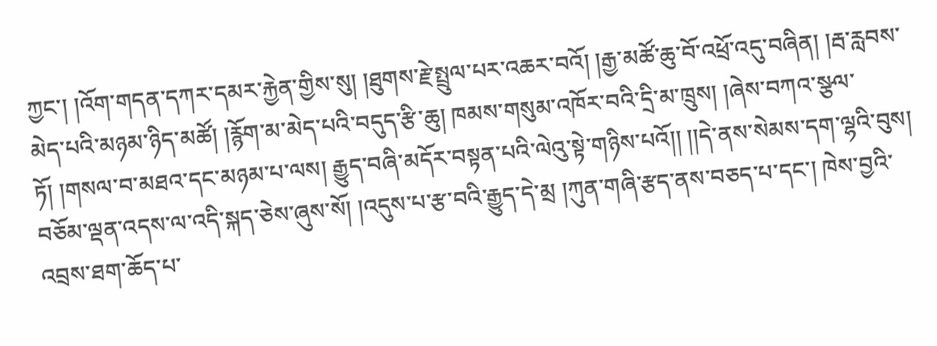ཀྱང་། །འོག་གདན་དཀར་དམར་རྐྱེན་གྱིས་སུ། །ཐུགས་རྗེ་སྤྲུལ་པར་འཆར་བའོ། །རྒྱ་མཚོ་ཆུ་བོ་འཕྲོ་འདུ་བཞིན། །རྦ་རླབས་མེད་པའི་མཉམ་ཉིད་མཚོ། །རྙོག་མ་མེད་པའི་བདུད་རྩི་ཆུ། ཁམས་གསུམ་འཁོར་བའི་དྲི་མ་ཁྲུས། །ཞེས་བཀའ་སྩལ་ཏོ། །གསལ་བ་མཐའ་དང་མཉམ་པ་ལས། རྒྱུད་བཞི་མདོར་བསྟན་པའི་ལེའུ་སྟེ་གཉིས་པའོ།། །།དེ་ནས་སེམས་དག་ལྷའི་བུས། བཅོམ་ལྡན་འདས་ལ་འདི་སྐད་ཅེས་ཞུས་སོ། །འདུས་པ་རྩ་བའི་རྒྱུད་དེ་མྲ །ཀུན་གཞི་རྩད་ནས་བཅད་པ་དང་། ཁེས་བྱའི་འབྲས་ཐག་ཆོད་པ་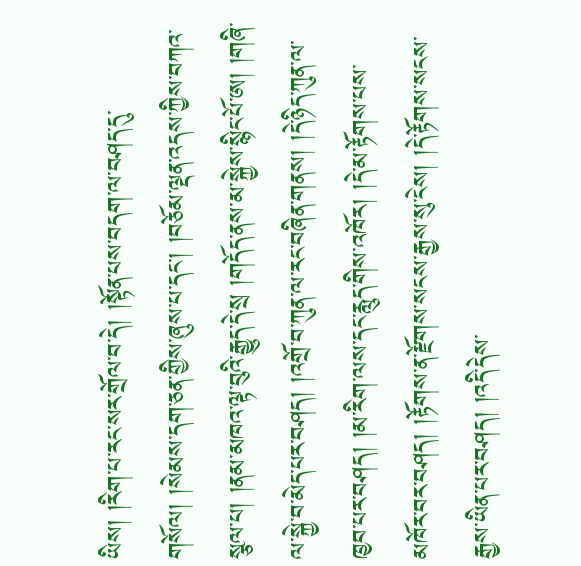ཡིས། །རིག་པ་རང་སར་གྲོལ་བ་དེ། །སྟོན་པས་བདག་ལ་བཤད་དུ་གསོལ། །སེམས་དག་ཅན་གྱིས་ཞུས་པ་དང་། །བཅོམ་ལྡན་འདས་ཀྱིས་བཀའ་སྩལ་པ། །ནམ་མཁའ་ལྟ་བུའི་རྒྱུད་དེ་སྲ །གདོད་ནས་མ་སྐྱེས་སྙིང་པོ་ཨ། །གཞི་ལ་སྐྱེ་བ་མེད་པར་བཤད། །འགྲོ་བ་ཀུན་ལ་རང་བཞིན་གནས། །དེ་ཉིད་ཀུན་ལ་ཁྱབ་པར་བཤད། །མ་རིག་ལས་དང་རླུད་གིས་འཁོར། །དེ་མ་རྟོགས་པས་མཁོར་བར་བཤད། །རྟོགས་ན་རྫོགས་སངས་རྒྱས་སུ་ངེས། །དེ་རྟོགས་སངས་རྒྱས་ཡིན་པར་བཤད། །འདི་དེས་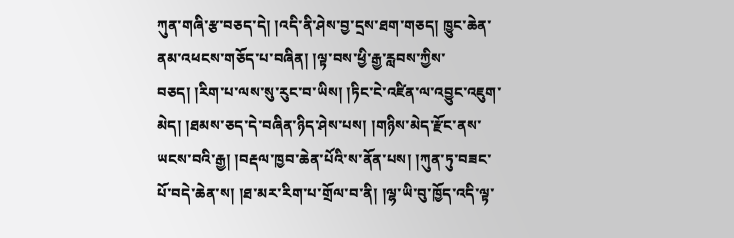ཀུན་གཞི་རྩ་བཅད་དེ། །འདི་ནི་ཤེས་བྱ་དྲས་ཐག་གཅད། ཁྱུང་ཆེན་ནམ་འཕངས་གཅོད་པ་བཞིན། །ལྟ་བས་ཕྱི་རྒྱ་རླབས་ཀྱིས་བཅད། །རིག་པ་ལས་སུ་རུང་བ་ཡིས། །ཏིང་ངེ་འཛིན་ལ་འབྱུང་འཇུག་མེད། །ཐམས་ཅད་དེ་བཞིན་ཉིད་ཤེས་པས། །གཉིས་མེད་རྫོང་ནས་ཡངས་བའི་རྒྱ། །བརྡལ་ཁྱབ་ཆེན་པོའི་ས་ནོན་པས། །ཀུན་ཏུ་བཟང་པོ་བདེ་ཆེན་ས། །ཐ་མར་རིག་པ་གྲོལ་བ་ནི། །ལྷ་ཡི་བུ་ཁྱོད་འདི་ལྟ་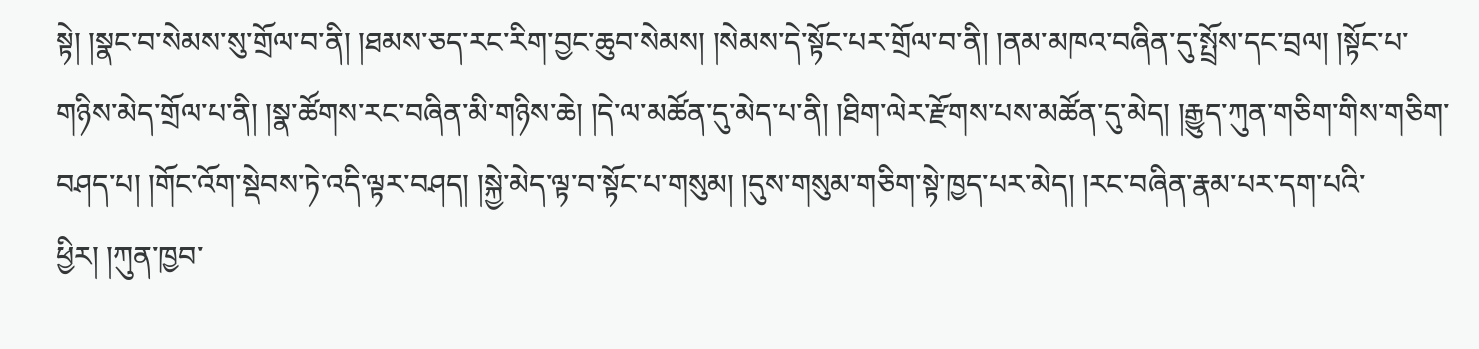སྟེ། །སྣང་བ་སེམས་སུ་གྲོལ་བ་ནི། །ཐམས་ཅད་རང་རིག་བྱང་ཆུབ་སེམས། །སེམས་དེ་སྟོང་པར་གྲོལ་བ་ནི། །ནམ་མཁའ་བཞིན་དུ་སྤྲོས་དང་བྲལ། །སྟོང་པ་གཉིས་མེད་གྲོལ་པ་ནི། །སྣ་ཚོགས་རང་བཞིན་མི་གཉིས་ཆེ། །དེ་ལ་མཚོན་དུ་མེད་པ་ནི། །ཐིག་ལེར་རྫོགས་པས་མཚོན་དུ་མེད། །རྒྱུད་ཀུན་གཅིག་གིས་གཅིག་བཤད་པ། །གོང་འོག་སྡེབས་ཏེ་འདི་ལྟར་བཤད། །སྐྱེ་མེད་ལྟ་བ་སྟོང་པ་གསུམ། །དུས་གསུམ་གཅིག་སྟེ་ཁྱད་པར་མེད། །རང་བཞིན་རྣམ་པར་དག་པའི་ཕྱིར། །ཀུན་ཁྱབ་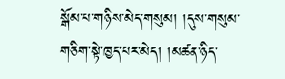སྒོམ་པ་གཉིས་མེད་གསུམ། །དུས་གསུམ་གཅིག་སྟེ་ཁྱད་པར་མེད། །མཚན་ཉིད་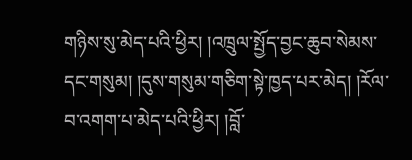གཉིས་སུ་མེད་པའི་ཕྱིར། །འཁྲུལ་སྤྱོད་བྱང་ཆུབ་སེམས་དང་གསུམ། །དུས་གསུམ་གཅིག་སྟེ་ཁྱད་པར་མེད། །རོལ་བ་འགག་པ་མེད་པའི་ཕྱིར། །བློ་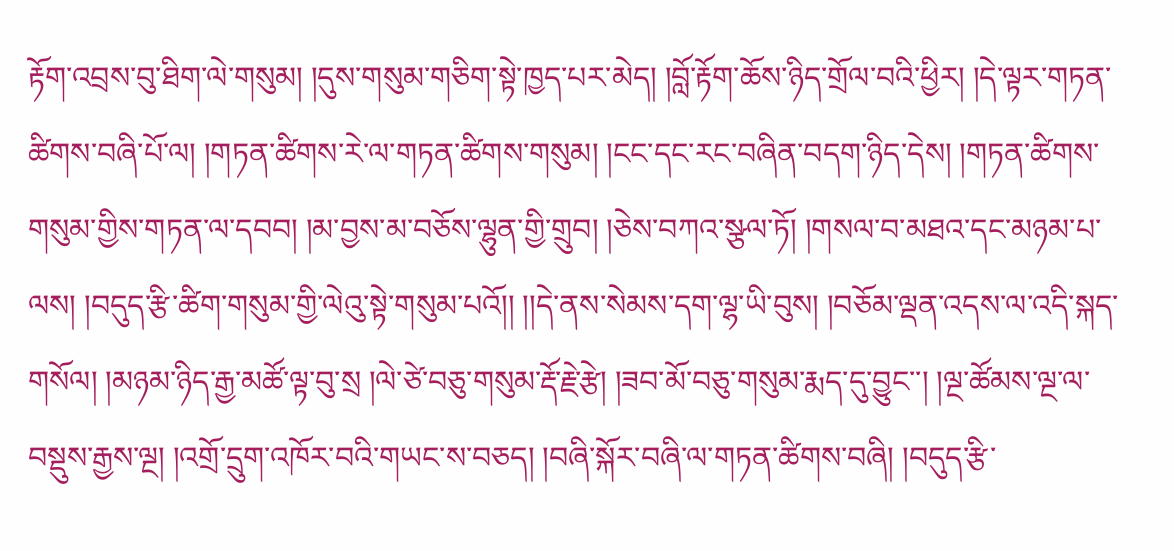རྟོག་འབྲས་བུ་ཐིག་ལེ་གསུམ། །དུས་གསུམ་གཅིག་སྟེ་ཁྱད་པར་མེད། །བློ་རྟོག་ཆོས་ཉིད་གྲོལ་བའི་ཕྱིར། །དེ་ལྟར་གཏན་ཚིགས་བཞི་པོ་ལ། །གཏན་ཚིགས་རེ་ལ་གཏན་ཚིགས་གསུམ། །ངང་དང་རང་བཞིན་བདག་ཉིད་དེས། །གཏན་ཚིགས་གསུམ་གྱིས་གཏན་ལ་དབབ། །མ་བྱས་མ་བཅོས་ལྷུན་གྱི་གྲུབ། །ཅེས་བཀའ་སྩལ་ཏོ། །གསལ་བ་མཐའ་དང་མཉམ་པ་ལས། །བདུད་རྩི་ཚིག་གསུམ་གྱི་ལེའུ་སྟེ་གསུམ་པའོ།། །།དེ་ནས་སེམས་དག་ལྷ་ཡི་བུས། །བཅོམ་ལྡན་འདས་ལ་འདི་སྐད་གསོལ། །མཉམ་ཉིད་རྒྱ་མཚོ་ལྟ་བུ་སྲ །ལེ་ཙེ་བཅུ་གསུམ་རྡོ་རྗེ་རྩེ། །ཟབ་མོ་བཅུ་གསུམ་རྨད་དུ་བྱུང་་། །ལྔ་ཚོམས་ལྔ་ལ་བསྡུས་རྒྱས་ལྔ། །འགྲོ་དྲུག་འཁོར་བའི་གཡང་ས་བཅད། །བཞི་སྐོར་བཞི་ལ་གཏན་ཚིགས་བཞི། །བདུད་རྩི་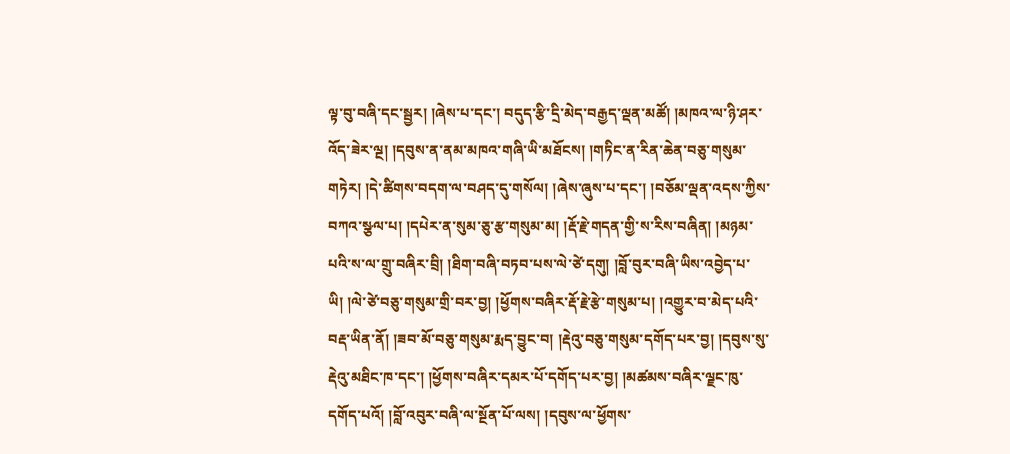ལྟ་བུ་བཞི་དང་སྦྱར། །ཞེས་པ་དང་། བདུད་རྩི་དྲི་མེད་བརྒྱད་ལྡན་མཚོ། །མཁའ་ལ་ཉི་ཤར་འོད་ཟེར་ལྔ། །དབུས་ན་ནམ་མཁའ་གཞི་ཡི་མཐོངས། །གཏིང་ན་རིན་ཆེན་བཅུ་གསུམ་གཏེར། །དེ་ཚིགས་བདག་ལ་བཤད་དུ་གསོལ། །ཞེས་ཞུས་པ་དང་། །བཅོམ་ལྡན་འདས་ཀྱིས་བཀའ་སྩལ་པ། །དཔེར་ན་སུམ་ཅུ་རྩ་གསུམ་མ། །རྡོ་རྗེ་གདན་གྱི་ས་རིས་བཞིན། །མཉམ་པའི་ས་ལ་གྲུ་བཞིར་བྲི། །ཐིག་བཞི་བཏབ་པས་ལེ་ཙེ་དགུ། །བློ་བུར་བཞི་ཡིས་འབྱེད་པ་ཡི། །ལེ་ཙེ་བཅུ་གསུམ་གྲི་བར་བྱ། །ཕྱོགས་བཞིར་རྡོ་རྗེ་རྩེ་གསུམ་པ། །འགྱུར་བ་མེད་པའི་བརྡ་ཡིན་ནོ། །ཟབ་མོ་བཅུ་གསུམ་རྨད་བྱུང་བ། །རྡེའུ་བཅུ་གསུམ་དགོད་པར་བྱ། །དབུས་སུ་རྡེའུ་མཐིང་ཁ་དང་། །ཕྱོགས་བཞིར་དམར་པོ་དགོད་པར་བྱ། །མཚམས་བཞིར་ལྗང་ཁུ་དགོད་པའོ། །བློ་འབུར་བཞི་ལ་སྔོན་པོ་ལས། །དབུས་ལ་ཕྱོགས་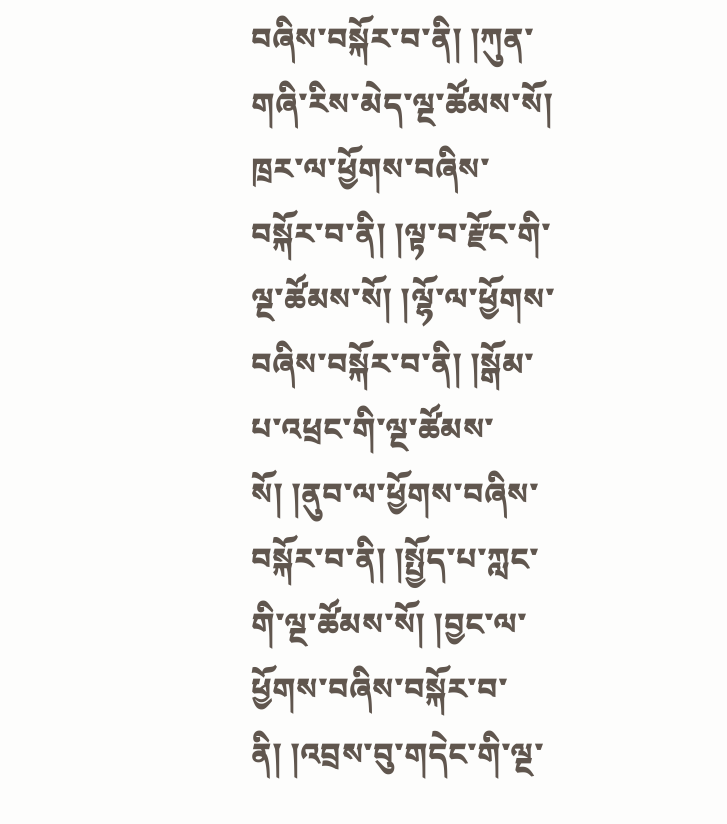བཞིས་བསྐོར་བ་ནི། །ཀུན་གཞི་རིས་མེད་ལྔ་ཚོམས་སོ། ཁྲར་ལ་ཕྱོགས་བཞིས་བསྐོར་བ་ནི། །ལྟ་བ་རྫོང་གི་ལྔ་ཚོམས་སོ། །ལྷོ་ལ་ཕྱོགས་བཞིས་བསྐོར་བ་ནི། །སྒོམ་པ་འཕྲང་གི་ལྔ་ཚོམས་སོ། །ནུབ་ལ་ཕྱོགས་བཞིས་བསྐོར་བ་ནི། །སྤྱོད་པ་ཀླང་གི་ལྔ་ཚོམས་སོ། །བྱང་ལ་ཕྱོགས་བཞིས་བསྐོར་བ་ནི། །འབྲས་བུ་གདེང་གི་ལྔ་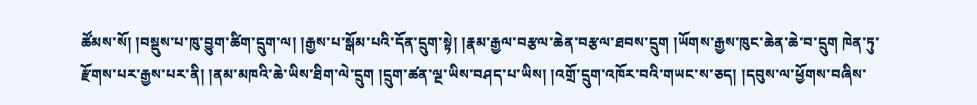ཚོམས་སོ། །བསྡུས་པ་ཁུ་བྱུག་ཚིག་དྲུག་ལ། །རྒྱས་པ་སྒོམ་པའི་དོན་དྲུག་སྟེ། །རྣམ་རྒྱལ་བརྩལ་ཆེན་བརྩལ་ཐབས་དྲུག །ཡོགས་རྒྱས་ཁུང་ཆེན་ཆེ་བ་དྲུག ཁེན་ཏུ་རྫོགས་པར་རྒྱས་པར་ནི། །ནམ་མཁའི་ཆེ་ཡིས་ཐིག་ལེ་དྲུག །དྲུག་ཚན་ལྔ་ཡིས་བཤད་པ་ཡིས། །འགྲོ་དྲུག་འཁོར་བའི་གཡང་ས་ཅད། །དབུས་ལ་ཕྱོགས་བཞིས་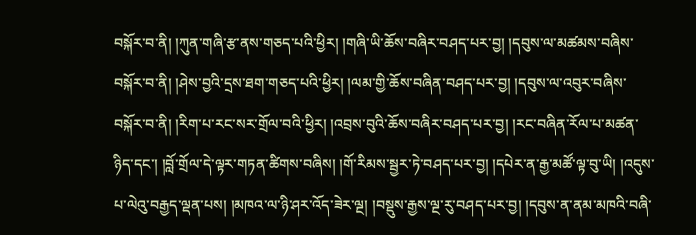བསྐོར་བ་ནི། །ཀུན་གཞི་རྩ་ནས་གཅད་པའི་ཕྱིར། །གཞི་ཡི་ཆོས་བཞིར་བཤད་པར་བྱ། །དབུས་ལ་མཚམས་བཞིས་བསྐོར་བ་ནི། །ཤེས་བྱའི་དྲས་ཐག་གཅད་པའི་ཕྱིར། །ལམ་གྱི་ཆོས་བཞིན་བཤད་པར་བྱ། །དབུས་ལ་འབུར་བཞིས་བསྐོར་བ་ནི། །རིག་པ་རང་སར་གྲོལ་བའི་ཕྱིར། །འབྲས་བུའི་ཆོས་བཞིར་བཤད་པར་བྱ། །རང་བཞིན་རོལ་པ་མཚན་ཉིད་དང་། །བློ་གྲོལ་དེ་ལྟར་གཏན་ཚིགས་བཞིས། །གོ་རིམས་སྦྱར་ཏེ་བཤད་པར་བྱ། །དཔེར་ན་རྒྱ་མཚོ་ལྟ་བུ་ཡི། །འདུས་པ་ལེའུ་བརྒྱད་ལྡན་པས། །མཁའ་ལ་ཉི་ཤར་འོད་ཟེར་ལྔ། །བསྡུས་རྒྱས་ལྔ་རུ་བཤད་པར་བྱ། །དབུས་ན་ནམ་མཁའི་བཞི་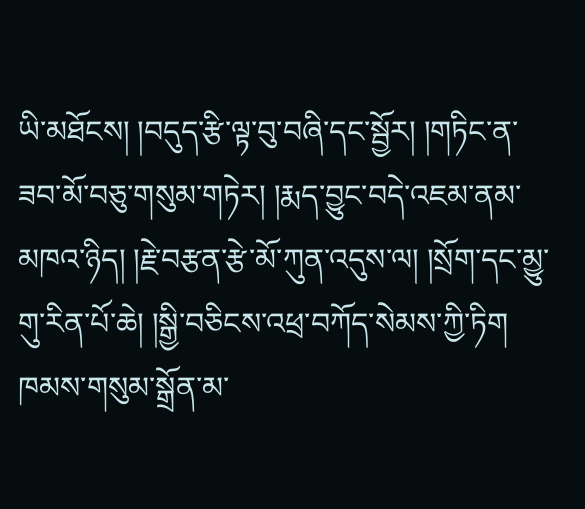ཡི་མཐོངས། །བདུད་རྩི་ལྟ་བུ་བཞི་དང་སྦྱོར། །གཏིང་ན་ཟབ་མོ་བཅུ་གསུམ་གཏེར། །རྨད་བྱུང་བདེ་འཇམ་ནམ་མཁའ་ཉིད། །རྗེ་བརྩན་རྩེ་མོ་ཀུན་འདུས་ལ། །སྲོག་དང་མྱུ་གུ་རིན་པོ་ཆེ། །སྒྱི་བཅིངས་འཕྲ་བཀོད་སེམས་ཀྱི་ཏིག ཁམས་གསུམ་སྒྲོན་མ་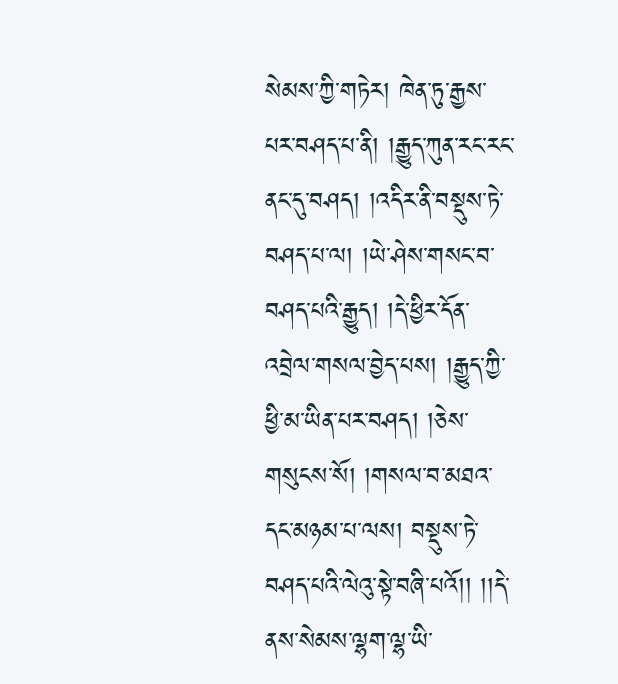སེམས་ཀྱི་གཏེར། ཁེན་ཏུ་རྒྱས་པར་བཤད་པ་ནི། །རྒྱུད་ཀུན་རང་རང་ནང་དུ་བཤད། །འདིར་ནི་བསྡུས་ཏེ་བཤད་པ་ལ། །ཡེ་ཤེས་གསང་བ་བཤད་པའི་རྒྱུད། །དེ་ཕྱིར་དོན་འབྲེལ་གསལ་བྱེད་པས། །རྒྱུད་ཀྱི་ཕྱི་མ་ཡིན་པར་བཤད། །ཅེས་གསུངས་སོ། །གསལ་བ་མཐའ་དང་མཉམ་པ་ལས། བསྡུས་ཏེ་བཤད་པའི་ལེའུ་སྟེ་བཞི་པའོ།། །།དེ་ནས་སེམས་ལྷག་ལྷ་ཡི་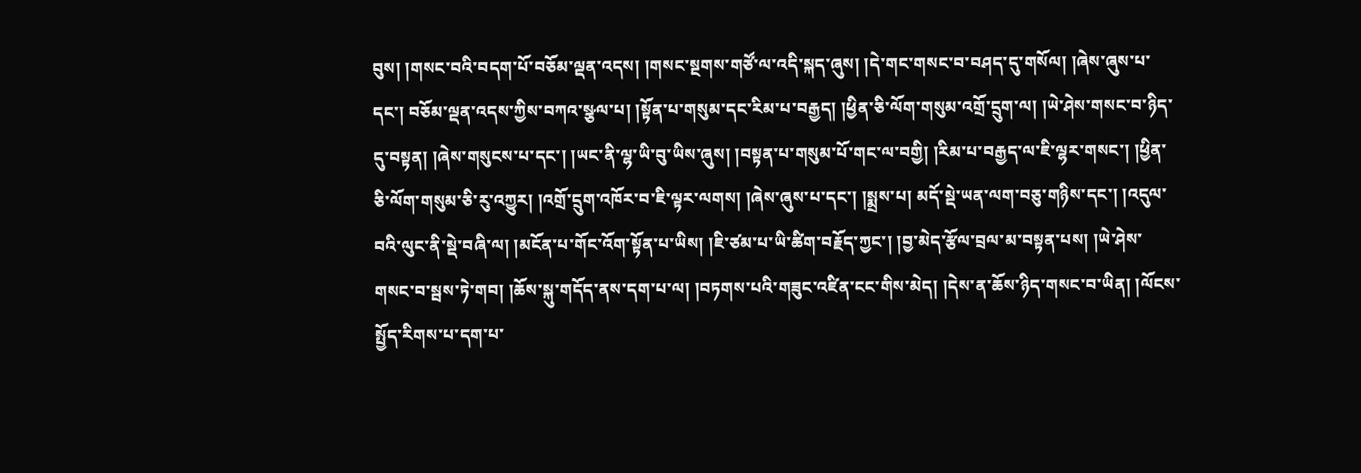བུས། །གསང་བའི་བདག་པོ་བཅོམ་ལྡན་འདས། །གསང་སྔགས་གཙོ་ལ་འདི་སྐད་ཞུས། །དེ་གང་གསང་བ་བཤད་དུ་གསོལ། །ཞེས་ཞུས་པ་དང་། བཅོམ་ལྡན་འདས་ཀྱིས་བཀའ་སྩལ་པ། །སྟོན་པ་གསུམ་དང་རིམ་པ་བརྒྱད། །ཕྱིན་ཅི་ལོག་གསུམ་འགྲོ་དྲུག་ལ། །ཡེ་ཤེས་གསང་བ་ཉིད་དུ་བསྟན། །ཞེས་གསུངས་པ་དང་། །ཡང་ནི་ལྷ་ཡི་བུ་ཡིས་ཞུས། །བསྟན་པ་གསུམ་པོ་གང་ལ་བགྱི། །རིམ་པ་བརྒྱད་ལ་ཇི་ལྷར་གསང་། །ཕྱིན་ཅི་ལོག་གསུམ་ཅི་རུ་འཀྱུར། །འགྲོ་དྲུག་འཁོར་བ་ཇི་ལྟར་ལགས། །ཞེས་ཞུས་པ་དང་། །སྨྲས་པ། མདོ་སྡེ་ཡན་ལག་བཅུ་གཉིས་དང་། །འདུལ་བའི་ལུང་ནི་སྡེ་བཞི་ལ། །མངོན་པ་གོང་འོག་སྟོན་པ་ཡིས། །ཇི་ཙམ་པ་ཡི་ཚིག་བརྗོད་ཀྱང་། །བྱ་མེད་རྩོལ་བྲལ་མ་བསྟན་པས། །ཡེ་ཤེས་གསང་བ་སྦས་ཏེ་གབ། །ཆོས་སྐུ་གདོད་ནས་དག་པ་ལ། །བཏགས་པའི་གཟུང་འཛིན་ངང་གིས་མེད། །དེས་ན་ཆོས་ཉིད་གསང་བ་ཡིན། །ལོངས་སྤྱོད་རིགས་པ་དག་པ་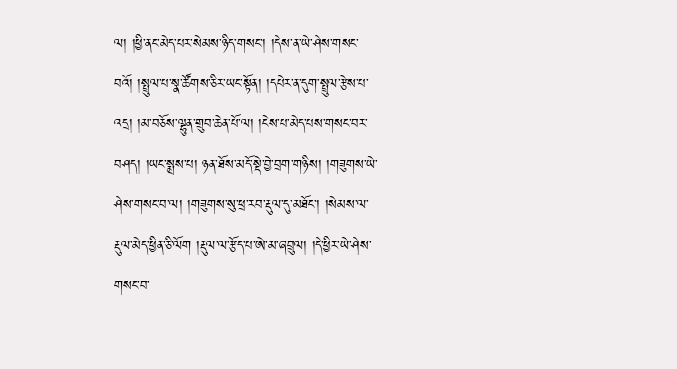ལ། །ཕྱི་ནང་མེད་པར་སེམས་ཉིད་གསང་། །དེས་ན་ཡེ་ཤེས་གསང་བའོ། །སྤྲུལ་པ་སྣ་ཚོགས་ཅིར་ཡང་སྟོན། །དཔེར་ན་དུག་སྤྲུལ་རྩེས་པ་འདྲ། །མ་བཅོས་ལྷུན་གྲུབ་ཆེན་པོ་ལ། །ངེས་པ་མེད་པས་གསང་བར་བཤད། །ཡང་སྨྲས་པ། ཉན་ཐོས་མདོ་སྡེ་བྱེ་བྲག་གཉིས། །གཟུགས་ཡེ་ཤེས་གསང་བ་ལ། །གཟུགས་སུ་ཕྲ་རབ་རྡུལ་དུ་མཐོང་། །སེམས་ལ་རྡུལ་མེད་ཕྱིན་ཅི་ལོག །རྡུལ་ལ་རྩོད་པ་ཨེ་མ་ཞབྲུལ། །དེ་ཕྱིར་ཡེ་ཤེས་གསང་བ་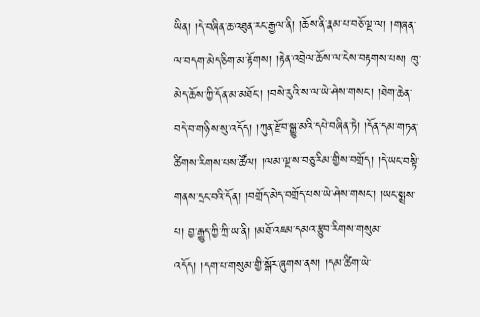ཡིན། །དེ་བཞིན་ཆ་འཐུན་རང་རྒྱལ་ནི། །ཆོས་ནི་རྣམ་པ་བཅོ་ལྔ་ལ། །གཞན་ལ་བདག་མེད་ཅིག་མ་རྟོགས། །རྟེན་འབྲེལ་ཆོས་ལ་ངེས་བརྟགས་པས། ཁུ་མེད་ཆོས་ཀྱི་དོན་མ་མཐོང་། །བསེ་རུའི་ས་ལ་ཡེ་ཤེས་གསང་། །ཐེག་ཆེན་བདེ་བ་གཉིས་སུ་འདོད། །ཀུན་རྫོབ་སྒྱུ་མའི་དཔེ་བཞིན་ཏེ། །དོན་དམ་གཏན་ཚིགས་རིགས་པས་ཚོལ། །ལམ་ལྔ་ས་བཅུ་རིམ་གྱིས་བགྲོད། །དེ་ཡང་བསྟི་གནས་དྲང་བའི་དོན། །བགྲོད་མེད་བགྲོད་པས་ཡེ་ཤེས་གསང་། །ཡང་སྨྲས་པ། བྱ་རྒྱུད་ཀྱི་ཀྲི་ཡ་ནི། །མཐོ་འཇམ་དམའ་རྩུབ་རིགས་གསུམ་འདོད། །དག་པ་གསུམ་གྱི་སྒོར་ཞུགས་ནས། །དམ་ཚིག་ཡེ་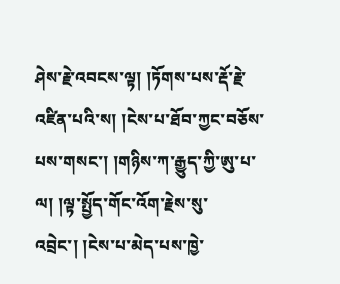ཤེས་རྗེ་འབངས་ལྟ། །ཏོགས་པས་རྡོ་རྗེ་འཛིན་པའི་ས། །ངེས་པ་ཐོབ་ཀྱང་བཅོས་པས་གསང་། །གཉིས་ཀ་རྒྱུད་ཀྱི་ཨུ་པ་ལ། །ལྟ་སྤྱོད་གོང་འོག་རྗེས་སུ་འབྲེང་། །ངེས་པ་མེད་པས་ཁྱེ་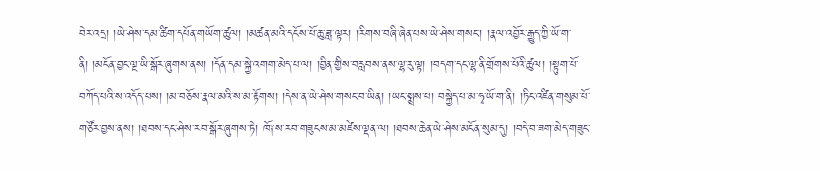བེར་འདྲ། །ཡེ་ཤེས་དམ་ཚིག་དཔོན་གཡོག་ཚུལ། །མཚན་མའི་དངོས་པོ་ཆུ་ཟླ་ལྟར། །རིགས་བཞི་ཞེན་པས་ཡེ་ཤེས་གསང་། །རྣལ་འབྱོར་རྒྱུད་ཀྱི་ཡོ་ག་ནི། །མངོན་བྱང་ལྔ་ཡི་སྒོར་ཞུགས་ནས། །དོན་དམ་སྐྱེ་འགག་མེད་པ་ལ། །བྱིན་གྱིས་བརླབས་ནས་ལྷ་རུ་ལྟ། །བདག་དང་ལྷ་ནི་གྲོགས་པོའི་ཚུལ། །སྟུག་པོ་བཀོད་པའི་ས་འདོད་པས། །མ་བཅོས་རྣལ་མའི་ས་མ་རྟོགས། །དེས་ན་ཡེ་ཤེས་གསང་བ་ཡིན། །ཡང་སྨྲས་པ། བསྐྱེད་པ་མ་ཧྭ་ཡོ་ག་ནི། །ཏིང་འཛིན་གསུམ་པོ་གཙོར་བྱས་ནས། །ཐབས་དང་ཤེས་རབ་སྒོར་ཞུགས་ཏེ། ཁོ༑ས་རབ་གཟུངས་མ་མཛེས་ལྡན་ལ། །ཐབས་ཆེན་ཡེ་ཤེས་མངོན་སུམ་དུ། །བདེ་བ་ཟག་མེད་གཟུང་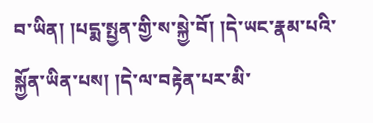བ་ཡིན། །པདྨ་སྤྱན་གྱི་ས་སྐྱེ་བོ། །དེ་ཡང་རྣམ་པའི་སྐྱོན་ཡིན་པས། །དེ་ལ་བརྟེན་པར་མི་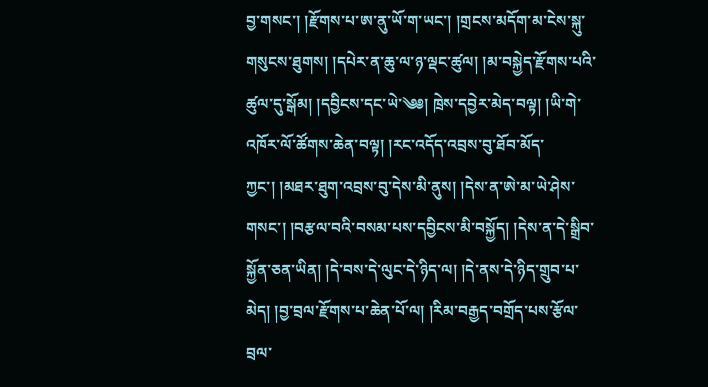བྱ་གསང་། །རྫོགས་པ་ཨ་ནུ་ཡོ་ག་ཡང་། །གྲངས་མདོག་མ་ངེས་སྐུ་གསུངས་ཐུགས། །དཔེར་ན་ཆུ་ལ་ཉ་ལྡང་ཚུལ། །མ་བསྐྱེད་རྫོགས་པའི་ཚུལ་དུ་སྒོམ། །དབྱིངས་དང་ཡེ་༄༅། ཁྲེས་དབྱེར་མེད་བལྟ། །ཡི་གེ་འཁོར་ལོ་ཚོགས་ཆེན་བལྟ། །རང་འདོད་འབྲས་བུ་ཐོབ་མོད་ཀྱང་། །མཐར་ཐུག་འབྲས་བུ་དེས་མི་ནུས། །དེས་ན་ཨེ་མ་ཡེ་ཤེས་གསང་། །བརྩལ་བའི་བསམ་པས་དབྱིངས་མི་བསྐྱོད། །དེས་ན་དེ་སྒྲིབ་སྐྱོན་ཅན་ཡིན། །དེ་བས་དེ་ལུང་དེ་ཉིད་ལ། །དེ་ནས་དེ་ཉིད་གྲུབ་པ་མེད། །བྱ་བྲལ་རྫོགས་པ་ཆེན་པོ་ལ། །རིམ་བརྒྱད་བགྲོད་པས་རྩོལ་བྲལ་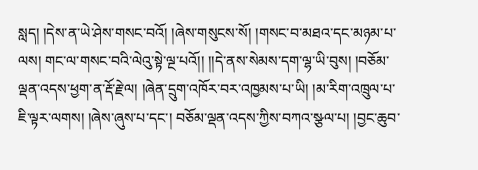སླད། །དེས་ན་ཡེ་ཤེས་གསང་བའོ། །ཞེས་གསུངས་སོ། །གསང་བ་མཐའ་དང་མཉམ་པ་ལས། གང་ལ་གསང་བའི་ལེའུ་སྟེ་ལྔ་པའོ།། །།དེ་ནས་སེམས་དག་ལྷ་ཡི་བུས། །བཅོམ་ལྡན་འདས་ཕྱག་ན་རྡོ་རྗེ་ལ། །ཞེན་དྲུག་འཁོར་བར་འཁྱམས་པ་ཡི། །མ་རིག་འཁྲུལ་པ་ཇི་ལྟར་ལགས། །ཞེས་ཞུས་པ་དང་། བཅོམ་ལྡན་འདས་ཀྱིས་བཀའ་སྩལ་པ། །བྱང་ཆུབ་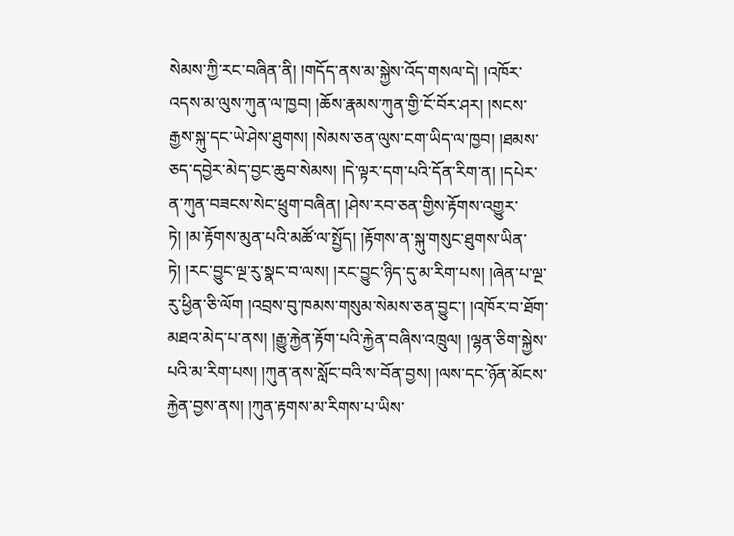སེམས་ཀྱི་རང་བཞིན་ནི། །གདོད་ནས་མ་སྐྱེས་འོད་གསལ་དེ། །འཁོར་འདས་མ་ལུས་ཀུན་ལ་ཁྱབ། །ཆོས་རྣམས་ཀུན་གྱི་ངོ་བོར་ཤར། །སངས་རྒྱས་སྐུ་དང་ཡེ་ཤེས་ཐུགས། །སེམས་ཅན་ལུས་ངག་ཡིད་ལ་ཁྱབ། །ཐམས་ཅད་དབྱེར་མེད་བྱང་ཆུབ་སེམས། །དེ་ལྟར་དག་པའི་དོན་རིག་ན། །དཔེར་ན་ཀུན་བཟངས་སེང་ཕྲུག་བཞིན། །ཤེས་རབ་ཅན་གྱིས་རྟོགས་འགྱུར་ཏེ། །མ་རྟོགས་མུན་པའི་མཚོ་ལ་སྤྱོད། །རྟོགས་ན་སྐུ་གསུང་ཐུགས་ཡིན་ཏེ། །རང་བྱུང་ལྔ་རུ་སྣང་བ་ལས། །རང་བྱུང་ཉིད་དུ་མ་རིག་པས། །ཞེན་པ་ལྔ་རུ་ཕྱིན་ཅི་ལོག །འབྲས་བུ་ཁམས་གསུམ་སེམས་ཅན་བྱུང་། །འཁོར་བ་ཐོག་མཐའ་མེད་པ་ནས། །རྒྱུ་རྐྱེན་རྟོག་པའི་རྐྱེན་བཞིས་འཁྲུལ། །ལྷན་ཅིག་སྐྱེས་པའི་མ་རིག་པས། །ཀུན་ནས་སློང་བའི་ས་བོན་བྱས། །ལས་དང་ཉོན་མོངས་རྐྱེན་བྱས་ནས། །ཀུན་རྟགས་མ་རིགས་པ་ཡིས་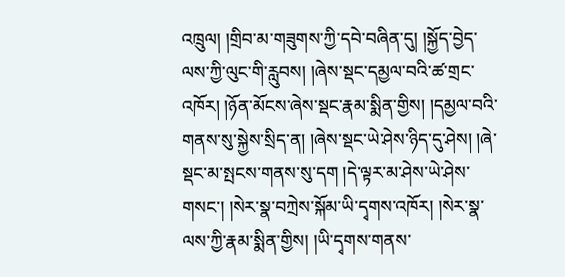འཁྲུལ། །གྲིབ་མ་གཟུགས་ཀྱི་དབེ་བཞིན་དུ། །སྐྱོད་བྱེད་ལས་ཀྱི་ལུང་གི་རླུབས། །ཞེས་སྡང་དམྱལ་བའི་ཚ་གྲང་འཁོར། །ཉོན་མོངས་ཞེས་སྡང་རྣམ་སྨིན་གྱིས། །དམྱལ་བའི་གནས་སུ་སྐྱེས་སྲིད་ན། །ཞེས་སྡང་ཡེ་ཤེས་ཉིད་དུ་ཤེས། །ཞེ་སྡང་མ་སྤངས་གནས་སུ་དག །དེ་ལྟར་མ་ཤེས་ཡེ་ཤེས་གསང་། །སེར་སྣ་བཀྲེས་སྐོམ་ཡི་དྭགས་འཁོར། །སེར་སྣ་ལས་ཀྱི་རྣམ་སྨིན་གྱིས། །ཡི་དྭགས་གནས་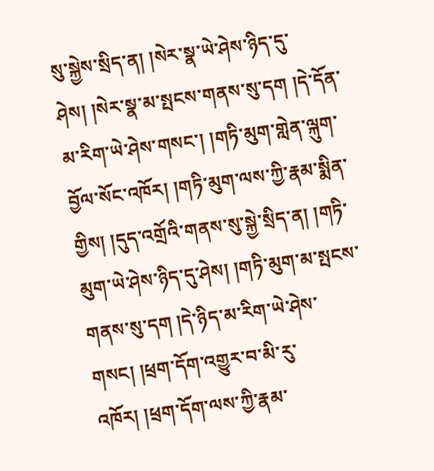སུ་སྐྱེས་སྲིད་ན། །སེར་སྣ་ཡེ་ཤེས་ཉིད་དུ་ཤེས། །སེར་སྣ་མ་སྤངས་གནས་སུ་དག །དེ་དོན་མ་རིག་ཡེ་ཤེས་གསང་། །གཏི་མུག་གླེན་ལྐུག་བྱོལ་སོང་འཁོར། །གཏི་མུག་ལས་ཀྱི་རྣམ་སྨིན་གྱིས། །དུད་འགྲོའི་གནས་སུ་སྐྱེ་སྲིད་ན། །གཏི་མུག་ཡེ་ཤེས་ཉིད་དུ་ཤེས། །གཏི་མུག་མ་སྤངས་གནས་སུ་དག །དེ་ཉིད་མ་རིག་ཡེ་ཤེས་གསང། །ཕྲག་དོག་འགྱུར་བ་མི་རུ་འཁོར། །ཕྲག་དོག་ལས་ཀྱི་རྣམ་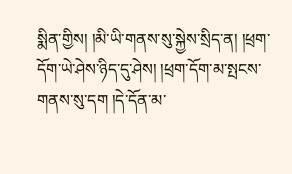སྨིན་གྱིས། །མི་ཡི་གནས་སུ་སྐྱེས་སྲིད་ན། །ཕྲག་དོག་ཡེ་ཤེས་ཉིད་དུ་ཤེས། །ཕྲག་དོག་མ་སྤངས་གནས་སུ་དག །དེ་དོན་མ་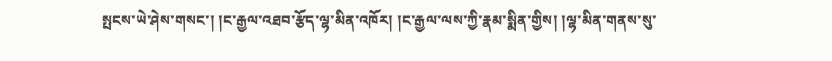སྤངས་ཡེ་ཤེས་གསང་། །ང་རྒྱལ་འཐབ་རྩོད་ལྷ་མིན་འཁོར། །ང་རྒྱལ་ལས་ཀྱི་རྣམ་སྨིན་གྱིས། །ལྷ་མིན་གནས་སུ་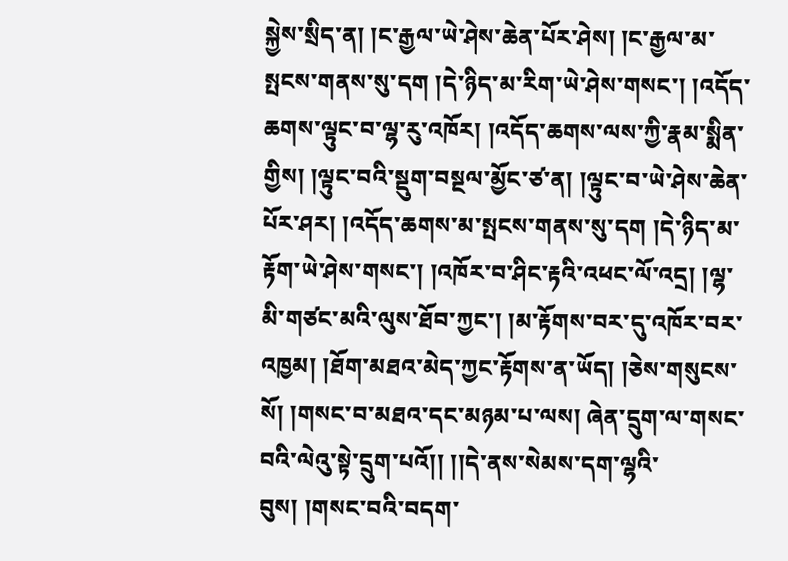སྐྱེས་སྲིད་ན། །ང་རྒྱལ་ཡེ་ཤེས་ཆེན་པོར་ཤེས། །ང་རྒྱལ་མ་སྤངས་གནས་སུ་དག །དེ་ཉིད་མ་རིག་ཡེ་ཤེས་གསང་། །འདོད་ཆགས་ལྟུང་བ་ལྷ་རུ་འཁོར། །འདོད་ཆགས་ལས་ཀྱི་རྣམ་སྨིན་གྱིས། །ལྟུང་བའི་སྡུག་བསྔལ་མྱོང་ཙ་ན། །ལྟུང་བ་ཡེ་ཤེས་ཆེན་པོར་ཤར། །འདོད་ཆགས་མ་སྤངས་གནས་སུ་དག །དེ་ཉིད་མ་རྟོག་ཡེ་ཤེས་གསང་། །འཁོར་བ་ཤིང་རྟའི་འཕང་ལོ་འདྲ། །ལྷ་མི་གཙང་མའི་ལུས་ཐོབ་ཀྱང་། །མ་རྟོགས་བར་དུ་འཁོར་བར་འཁྱམ། །ཐོག་མཐའ་མེད་ཀྱང་རྟོགས་ན་ཡོད། །ཅེས་གསུངས་སོ། །གསང་བ་མཐའ་དང་མཉམ་པ་ལས། ཞེན་དྲུག་ལ་གསང་བའི་ལེའུ་སྟེ་དྲུག་པའོ།། །།དེ་ནས་སེམས་དག་ལྷའི་བུས། །གསང་བའི་བདག་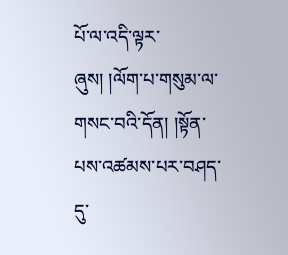པོ་ལ་འདི་ལྟར་ཞུས། །ལོག་པ་གསུམ་ལ་གསང་བའི་དོན། །སྟོན་པས་འཚམས་པར་བཤད་དུ་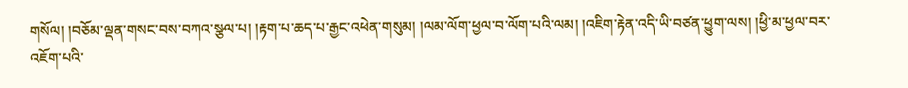གསོལ། །བཅོམ་ལྡན་གསང་བས་བཀའ་སྩལ་པ། །རྟག་པ་ཆད་པ་རྒྱང་འཕེན་གསུམ། །ལམ་ལོག་ཕྱལ་བ་ལོག་པའི་ལམ། །འཇིག་རྟེན་འདི་ཡི་བཙན་ཕྱུག་ལས། །ཕྱི་མ་ཕྱལ་བར་འཇོག་པའི་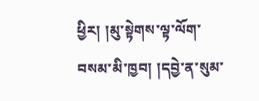ཕྱིར། །མུ་སྟེགས་ལྟ་ལོག་བསམ་མི་ཁྱབ། །དབྱེ་ན་སུམ་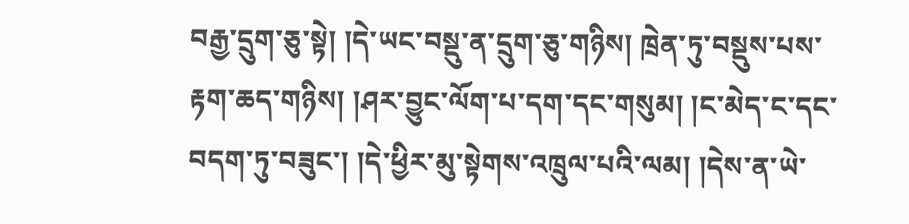བརྒྱ་དྲུག་ཅུ་སྟེ། །དེ་ཡང་བསྡུ་ན་དྲུག་ཅུ་གཉིས། ཁྲེན་ཏུ་བསྡུས་པས་རྟག་ཆད་གཉིས། །ཤར་བྱུང་ལོག་པ་དག་དང་གསུམ། །ང་མེད་ང་དང་བདག་ཏུ་བཟུང་། །དེ་ཕྱིར་མུ་སྟེགས་འཁྲུལ་པའི་ལམ། །དེས་ན་ཡེ་